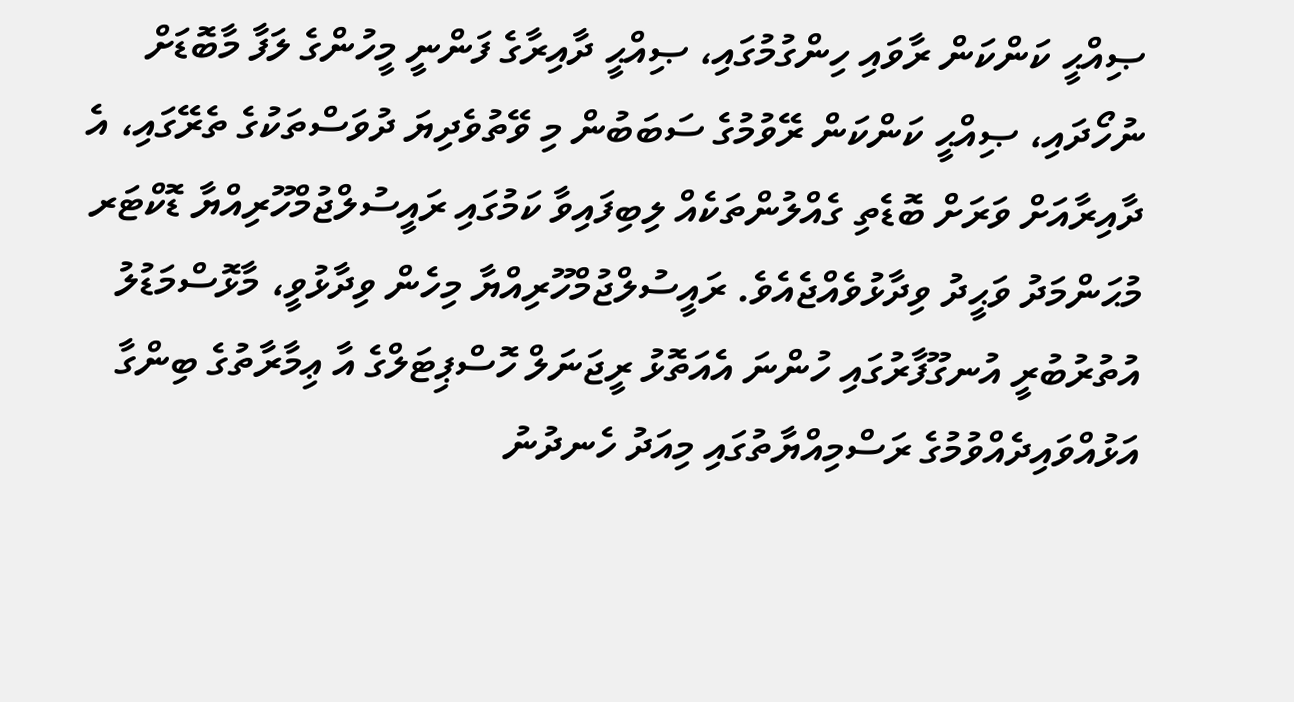ޞިއްޙީ ކަންކަން ރާވައި ހިންގުމުގައި، ޞިއްޙީ ދާއިރާގެ ފަންނީ މީހުންގެ ލަފާ މާބޮޑަށް ނުހޯދައި، ޞިއްޙީ ކަންކަން ރޭވުމުގެ ސަބަބުން މި ވޭތުވެދިޔަ ދުވަސްތަކުގެ ތެރޭގައި، އެ ދާއިރާއަށް ވަރަށް ބޮޑެތި ގެއްލުންތަކެއް ލިބިފައިވާ ކަމުގައި ރައީސުލްޖުމްހޫރިއްޔާ ޑޮކްޓަރ މުޙަންމަދު ވަޙީދު ވިދާޅުވެއްޖެއެވެ. ރައީސުލްޖުމްހޫރިއްޔާ މިހެން ވިދާޅުވީ، މާޅޮސްމަޑުލު އުތުރުބުރީ އުނގޫފާރުގައި ހުންނަ އެއަތޮޅު ރީޖަނަލް ހޮސްޕިޓަލްގެ އާ ޢިމާރާތުގެ ބިންގާ އަޅުއްވައިދެއްވުމުގެ ރަސްމިއްޔާތުގައި މިއަދު ހެނދުނު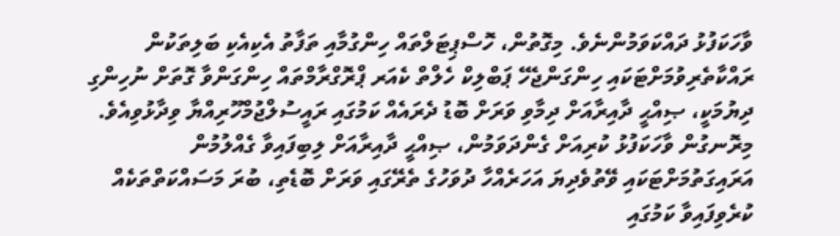ވާހަކަފުޅު ދައްކަވަމުންނެވެ. މިގޮތުން، ހޮސްޕިޓަލްތައް ހިންގުމާއި ތަފާތު އެކިއެކި ބަލިތަކުން ރައްކާތެރިވުމަށްޓަކައި ހިންގަންޖެހޭ ޕަބްލިކް ހެލްތް ކެއަރ ޕްރޮގްރާމްތައް ހިންގަންވާ ގޮތަށް ނުހިންގި ދިޔުމަކީ، ޞިއްޙީ ދާއިރާއަށް ދިމާވި ވަރަށް ބޮޑު ދެރައެއް ކަމުގައި ރައީސުލްޖުމްހޫރިއްޔާ ވިދާޅުވިއެވެ. މިރޮނގުން ވާހަކަފުޅު ކުރިއަށް ގެންދަވަމުން، ޞިއްޙީ ދާއިރާއަށް ލިބިފައިވާ ގެއްލުމުން އަރައިގަތުމަށްޓަކައި ވޭތުވެދިޔަ އަހަރެއްހާ ދުވަހުގެ ތެރޭގައި ވަރަށް ބޮޑެތި، ބުރަ މަސައްކަތްތަކެއް ކުރެވިފައިވާ ކަމުގައި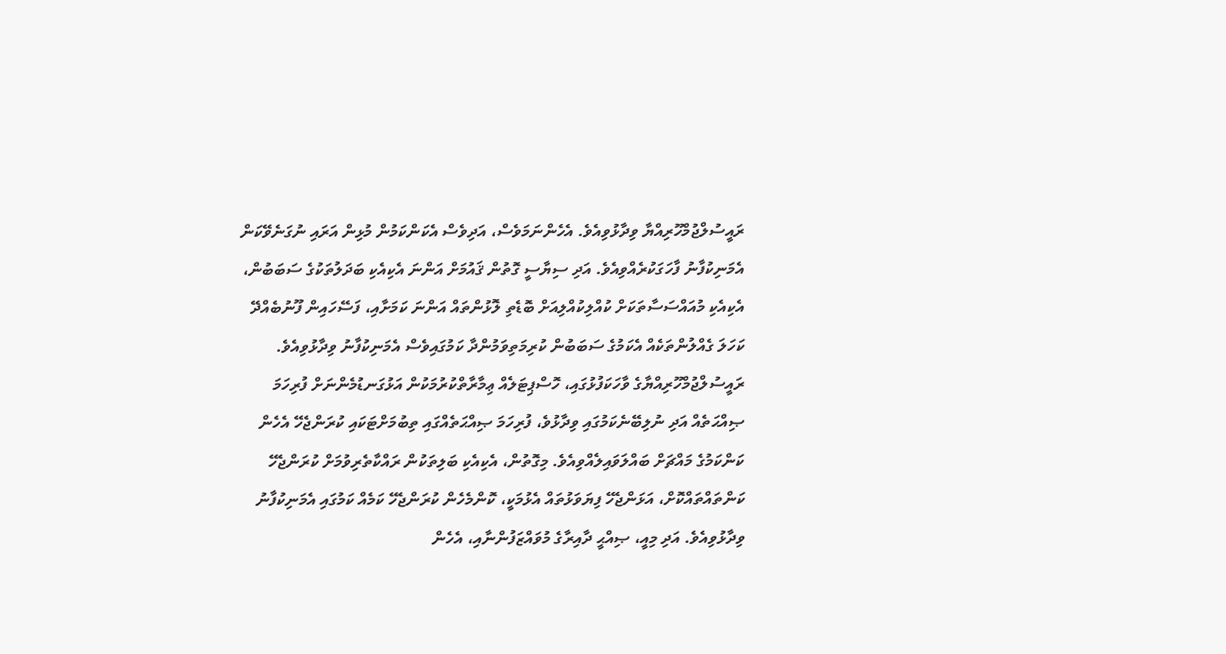ރައީސުލްޖުމްހޫރިއްޔާ ވިދާޅުވިއެވެ. އެހެންނަމަވެސް، އަދިވެސް އެކަންކަމުން މުޅިން އަރައި ނުގަނެވޭކަން އެމަނިކުފާނު ފާހަގަކުރެއްވިއެވެ. އަދި ސިޔާސީ ގޮތުން ޤައުމަށް އަންނަ އެކިއެކި ބަދަލުތަކުގެ ސަބަބުން، އެކިއެކި މުއައްސަސާތަކަށް ކުއްލިކުއްލިއަށް ބޮޑެތި ލޮޅުންތައް އަންނަ ކަމަށާއި، ފަސޭހައިން ފޫނުބެއްދޭ ކަހަލަ ގެއްލުންތަކެއް އެކަމުގެ ސަބަބުން ކުރިމަތިވަމުންދާ ކަމުގައިވެސް އެމަނިކުފާނު ވިދާޅުވިއެވެ.
ރައީސުލްޖުމްހޫރިއްޔާގެ ވާހަކަފުޅުގައި، ހޮސްޕިޓަލެއް ޢިމާރާތްކުރުމަކުން އަޅުގަނޑުމެންނަށް ފުރިހަމަ ޞިއްޙަތެއް އަދި ނުލިބޭނެކަމުގައި ވިދާޅުވެ، ފުރިހަމަ ޞިއްޙަތެއްގައި ތިބުމަށްޓަކައި ކުރަންޖެހޭ އެހެން ކަންކަމުގެ މައްޗަށް ބައްލަވައިލެއްވިއެވެ. މިގޮތުން، އެކިއެކި ބަލިތަކުން ރައްކާތެރިވުމަށް ކުރަންޖެހޭ ކަންތައްތައްކޮށް، އަޅަންޖެހޭ ފިޔަވަޅުތައް އެޅުމަކީ، ކޮންމެހެން ކުރަންޖެހޭ ކަމެއް ކަމުގައި އެމަނިކުފާނު ވިދާޅުވިއެވެ. އަދި މިއީ، ޞިއްޙީ ދާއިރާގެ މުވައްޒަފުންނާއި، އެހެން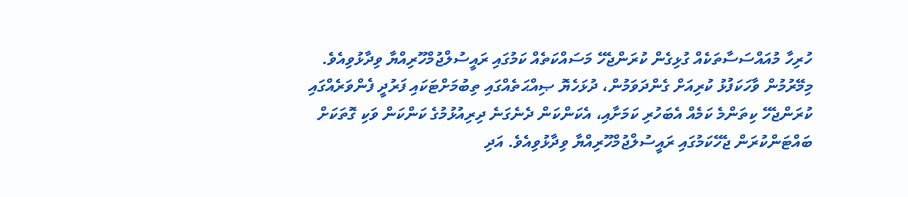ހުރިހާ މުއައްސަސާތަކެއް ގުޅިގެން ކުރަންޖެހޭ މަސައްކަތެއް ކަމުގައި ރައީސުލްޖުމްހޫރިއްޔާ ވިދާޅުވިއެވެ. މިމޭރުމުން ވާހަކަފުޅު ކުރިއަށް ގެންދަވަމުން، ދުޅަހެޔޮ ޞިއްޙަތެއްގައި ތިބުމަށްޓަކައި ފަރުދީ ފެންވަރެއްގައި ކުރަންޖެހޭ ކިތަންމެ ކަމެއް އެބަހުރި ކަމަށާއި، އެކަންކަން ދެނެގަނެ ދިރިއުޅުމުގެ ކަންކަން ވަކި ގޮތަކަށް ބައްޓަންކުރަން ޖެހޭކަމުގައި ރައީސުލްޖުމްހޫރިއްޔާ ވިދާޅުވިއެވެ. އަދި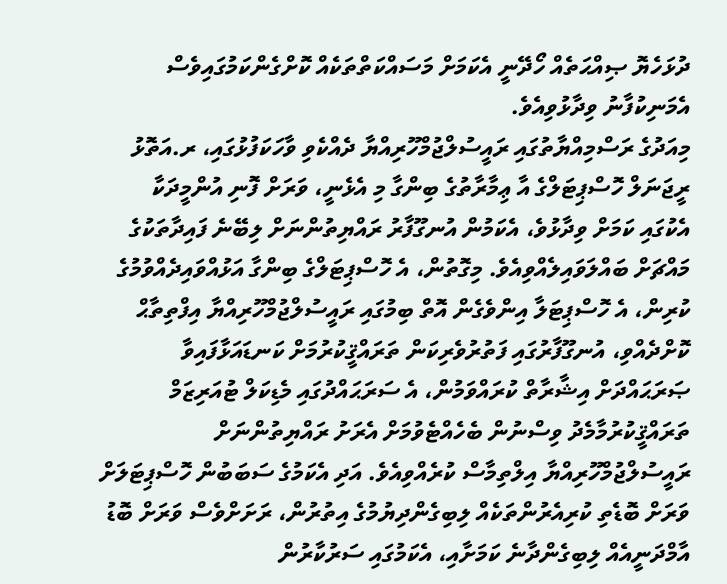ދުޅަހެޔޮ ޞިއްޙަތެއް ހޯދޭނީ އެކަމަށް މަސައްކަތްތަކެއް ކޮށްގެންކަމުގައިވެސް އެމަނިކުފާނު ވިދާޅުވިއެވެ.
މިއަދުގެ ރަސްމިއްޔާތުގައި ރައީސުލްޖުމްހޫރިއްޔާ ދެއްކެވި ވާހަކަފުޅުގައި، ރ.އަތޮޅު ރީޖަނަލް ހޮސްޕިޓަލްގެ އާ ޢިމާރާތުގެ ބިންގާ މި އެޅެނީ، ވަރަށް ފޮނި އުންމީދަކާ އެކުގައި ކަމަށް ވިދާޅުވެ، އެކަމުން އުނގޫފާރު ރައްޔިތުންނަށް ލިބޭނެ ފައިދާތަކުގެ މައްޗަށް ބައްލަވައިލެއްވިއެވެ. މިގޮތުން، އެ ހޮސްޕިޓަލްގެ ބިންގާ އަޅުއްވައިދެއްވުމުގެ ކުރިން، އެ ހޮސްޕިޓަލާ އިންވެގެން އޮތް ބިމުގައި ރައީސުލްޖުމްހޫރިއްޔާ އިފްތިތާޙް ކޮށްދެއްވި، އުނގޫފާރުގައި ފަތުރުވެރިކަން ތަރައްޤީކުރުމަށް ކަނޑައަޅާފައިވާ ޞަރަޙައްދަށް އިޝާރާތް ކުރައްވަމުން، އެ ސަރަޙައްދުގައި މެޑިކަލް ޓުއަރިޒަމް ތަރައްޤީކުރުމާމެދު ވިސްނުން ބެހެއްޓެވުމަށް އެރަށު ރައްޔިތުންނަށް ރައީސުލްޖުމްހޫރިއްޔާ އިލްތިމާސް ކުރެއްވިއެވެ. އަދި އެކަމުގެ ސަބަބުން ހޮސްޕިޓަލަށް ވަރަށް ބޮޑެތި ކުރިއެރުންތަކެއް ލިބިގެންދިޔުމުގެ އިތުރުން، ރަށަށްވެސް ވަރަށް ބޮޑު އާމްދަނީއެއް ލިބިގެންދާނެ ކަމަށާއި، އެކަމުގައި ސަރުކާރުން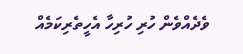ވެދެއްވެން ހުރި ހުރިހާ އެހީތެރިކަމެއް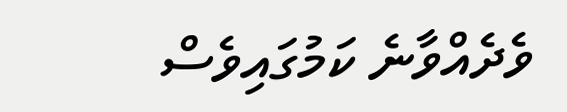ވެދެއްވާނެ ކަމުގައިވެސް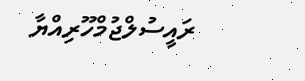ރައީސުލްޖުމްހޫރިއްޔާ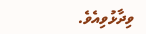ވިދާޅުވިއެވެ.